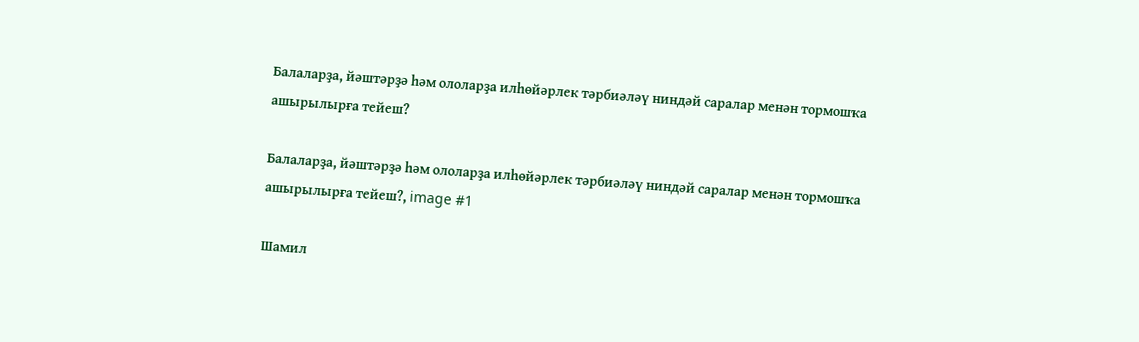Балаларҙа, йәштәрҙә һәм ололарҙа илһөйәрлек тәрбиәләү ниндәй саралар менән тормошҡа ашырылырға тейеш?

Балаларҙа, йәштәрҙә һәм ололарҙа илһөйәрлек тәрбиәләү ниндәй саралар менән тормошҡа ашырылырға тейеш?, image #1

Шамил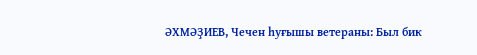ӘХМӘҘИЕВ, Чечен һуғышы ветераны: Был бик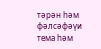тәрән һәм фәлсәфәүи тема һәм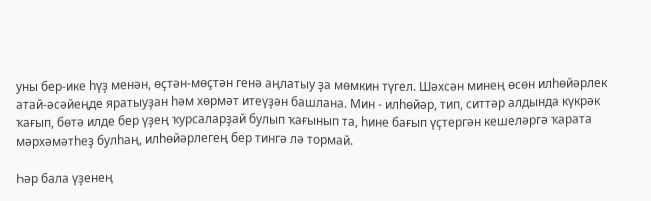уны бер-ике һүҙ менән, өҫтән-мөҫтән генә аңлатыу ҙа мөмкин түгел. Шәхсән минең өсөн илһөйәрлек атай-әсәйеңде яратыуҙан һәм хөрмәт итеүҙән башлана. Мин - илһөйәр, тип, ситтәр алдында күкрәк ҡағып, бөтә илде бер үҙең ҡурсаларҙай булып ҡағынып та, һине бағып үҫтергән кешеләргә ҡарата мәрхәмәтһеҙ булһаң, илһөйәрлегең бер тингә лә тормай.

Һәр бала үҙенең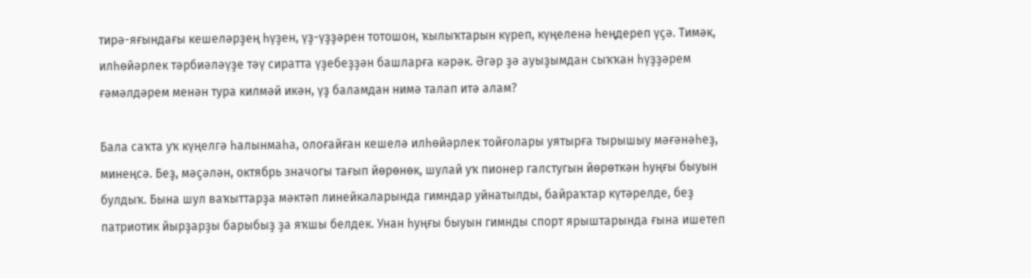тирә-яғындағы кешеләрҙең һүҙен, үҙ-үҙҙәрен тотошон, ҡылыҡтарын күреп, күңеленә һеңдереп үҫә. Тимәк, илһөйәрлек тәрбиәләүҙе тәү сиратта үҙебеҙҙән башларға кәрәк. Әгәр ҙә ауыҙымдан сыҡҡан һүҙҙәрем ғәмәлдәрем менән тура килмәй икән, үҙ баламдан нимә талап итә алам?

Бала саҡта уҡ күңелгә һалынмаһа, олоғайған кешелә илһөйәрлек тойғолары уятырға тырышыу мәғәнәһеҙ, минеңсә. Беҙ, мәҫәлән, октябрь значогы тағып йөрөнөк, шулай уҡ пионер галстугын йөрөткән һуңғы быуын булдыҡ. Бына шул ваҡыттарҙа мәктәп линейкаларында гимндар уйнатылды, байраҡтар күтәрелде, беҙ патриотик йырҙарҙы барыбыҙ ҙа яҡшы белдек. Унан һуңғы быуын гимнды спорт ярыштарында ғына ишетеп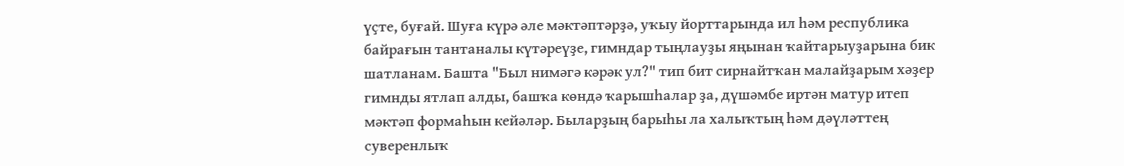үҫте, буғай. Шуға күрә әле мәктәптәрҙә, уҡыу йорттарында ил һәм республика байрағын тантаналы күтәреүҙе, гимндар тыңлауҙы яңынан ҡайтарыуҙарына бик шатланам. Башта "Был нимәгә кәрәк ул?" тип бит сирнайтҡан малайҙарым хәҙер гимнды ятлап алды, башҡа көндә ҡарышһалар ҙа, дүшәмбе иртән матур итеп мәктәп формаһын кейәләр. Быларҙың барыһы ла халыҡтың һәм дәүләттең суверенлыҡ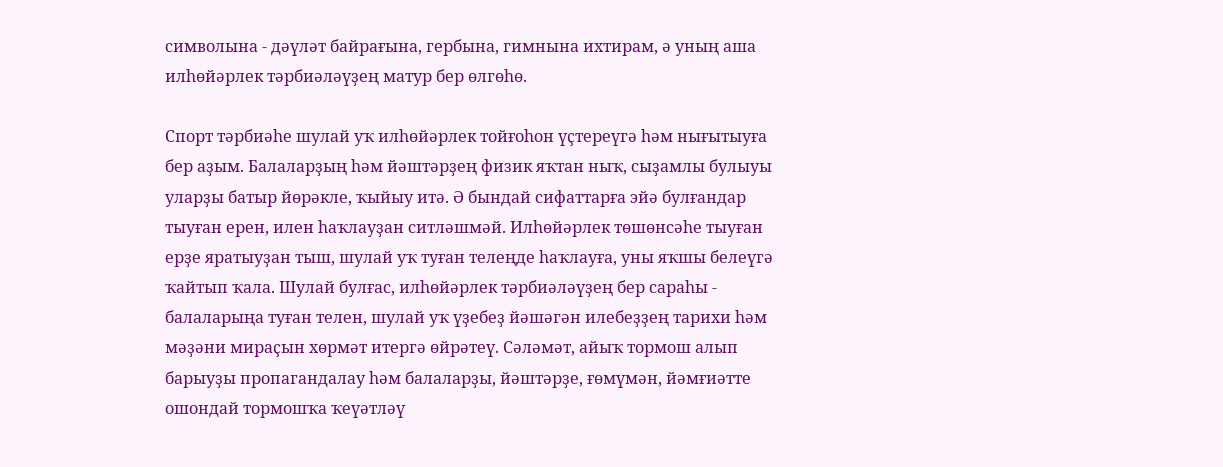символына - дәүләт байрағына, гербына, гимнына ихтирам, ә уның аша илһөйәрлек тәрбиәләүҙең матур бер өлгөһө.

Спорт тәрбиәһе шулай уҡ илһөйәрлек тойғоһон үҫтереүгә һәм нығытыуға бер аҙым. Балаларҙың һәм йәштәрҙең физик яҡтан ныҡ, сыҙамлы булыуы уларҙы батыр йөрәкле, ҡыйыу итә. Ә бындай сифаттарға эйә булғандар тыуған ерен, илен һаҡлауҙан ситләшмәй. Илһөйәрлек төшөнсәһе тыуған ерҙе яратыуҙан тыш, шулай уҡ туған телеңде һаҡлауға, уны яҡшы белеүгә ҡайтып ҡала. Шулай булғас, илһөйәрлек тәрбиәләүҙең бер сараһы - балаларыңа туған телен, шулай уҡ үҙебеҙ йәшәгән илебеҙҙең тарихи һәм мәҙәни мираҫын хөрмәт итергә өйрәтеү. Сәләмәт, айыҡ тормош алып барыуҙы пропагандалау һәм балаларҙы, йәштәрҙе, ғөмүмән, йәмғиәтте ошондай тормошҡа ҡеүәтләү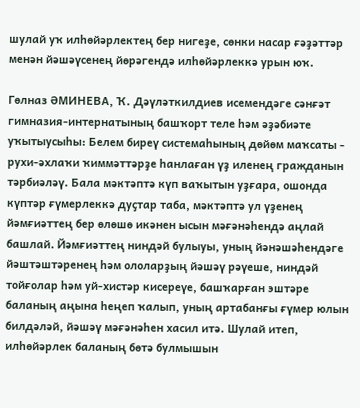шулай уҡ илһөйәрлектең бер нигеҙе, сөнки насар ғәҙәттәр менән йәшәүсенең йөрәгендә илһөйәрлеккә урын юҡ.

Гөлназ ӘМИНЕВА, Ҡ. Дәүләткилдиев исемендәге сәнғәт гимназия-интернатының башҡорт теле һәм әҙәбиәте уҡытыусыһы: Белем биреү системаһының дөйөм маҡсаты - рухи-әхлаҡи ҡиммәттәрҙе һанлаған үҙ иленең гражданын тәрбиәләү. Бала мәктәптә күп ваҡытын уҙғара, ошонда күптәр ғүмерлеккә дуҫтар таба, мәктәптә ул үҙенең йәмғиәттең бер өлөшө икәнен ысын мәғәнәһендә аңлай башлай. Йәмғиәттең ниндәй булыуы, уның йәнәшәһендәге йәштәштәренең һәм ололарҙың йәшәү рәүеше, ниндәй тойғолар һәм уй-хистәр кисереүе, башҡарған эштәре баланың аңына һеңеп ҡалып, уның артабанғы ғүмер юлын билдәләй, йәшәү мәғәнәһен хасил итә. Шулай итеп, илһөйәрлек баланың бөтә булмышын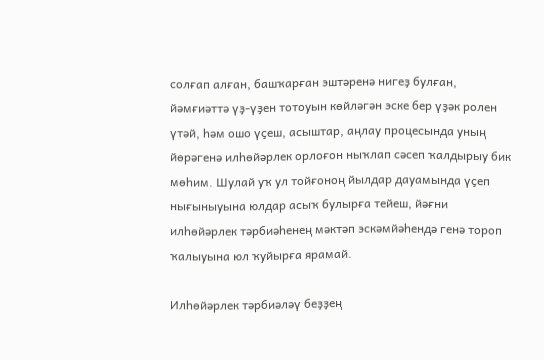солғап алған, башҡарған эштәренә нигеҙ булған, йәмғиәттә үҙ-үҙен тотоуын көйләгән эске бер үҙәк ролен үтәй, һәм ошо үҫеш, асыштар, аңлау процесында уның йөрәгенә илһөйәрлек орлоғон ныҡлап сәсеп ҡалдырыу бик мөһим. Шулай уҡ ул тойғоноң йылдар дауамында үҫеп нығыныуына юлдар асыҡ булырға тейеш, йәғни илһөйәрлек тәрбиәһенең мәктәп эскәмйәһендә генә тороп ҡалыуына юл ҡуйырға ярамай.

Илһөйәрлек тәрбиәләү беҙҙең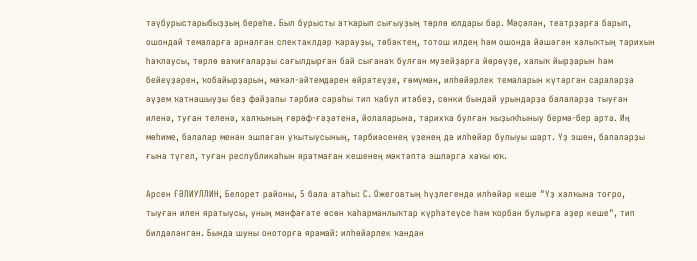тәүбурыстарыбыҙҙың береһе. Был бурысты атҡарып сығыуҙың төрлө юлдары бар. Мәҫәлән, театрҙарға барып, ошондай темаларға арналған спектаклдәр ҡарауҙы, төбәктең, тотош илдең һәм ошонда йәшәгән халыҡтың тарихын һаҡлаусы, төрлө ваҡиғаларҙы сағылдырған бай сығанаҡ булған музейҙарға йөрөүҙе, халыҡ йырҙарын һәм бейеүҙәрен, ҡобайырҙарын, мәҡәл-әйтемдәрен өйрәтеүҙе, ғөмүмән, илһөйәрлек темаларын күтәргән сараларҙа әүҙем ҡатнашыуҙы беҙ файҙалы тәрбиә сараһы тип ҡабул итәбеҙ, сөнки бындай урындарҙа балаларҙа тыуған иленә, туған теленә, халҡының ғөрөф-ғәҙәтенә, йолаларына, тарихҡа булған ҡыҙыҡһыныу бермә-бер арта. Иң мөһиме, балалар менән эшләгән уҡытыусының, тәрбиәсенең үҙенең дә илһөйәр булыуы шарт. Үҙ эшен, балаларҙы ғына түгел, туған республикаһын яратмаған кешенең мәктәптә эшләргә хаҡы юҡ.

Арсен ҒӘЛИУЛЛИН, Белорет районы, 5 бала атаһы: С. Ожеговтың һүҙлегендә илһөйәр кеше "Үҙ халҡына тоғро, тыуған илен яратыусы, уның мәнфәғәте өсөн ҡаһарманлыҡтар күрһәтеүсе һәм ҡорбан булырға әҙер кеше", тип билдәләнгән. Бында шуны оноторға ярамай: илһөйәрлек ҡандан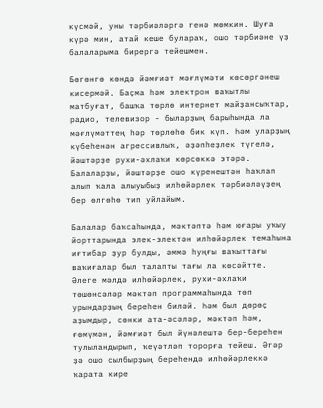күсмәй, уны тәрбиәләргә генә мөмкин. Шуға күрә мин, атай кеше булараҡ, ошо тәрбиәне үҙ балаларыма бирергә тейешмен.

Бөгөнгө көндә йәмғиәт мәғлүмәти көсөргәнеш кисермәй. Баҫма һәм электрон ваҡытлы матбуғат, башҡа төрлө интернет майҙансыҡтар, радио, телевизор - быларҙың барыһында ла мәғлүмәттең һәр төрлөһө бик күп. Һәм уларҙың күбеһенән агрессивлыҡ, әҙәпһеҙлек түгелә, йәштәрҙе рухи-әхлаҡи көрсөккә этәрә. Балаларҙы, йәштәрҙе ошо күренештән һаҡлап алып ҡала алыуыбыҙ илһөйәрлек тәрбиәләүҙең бер өлгөһө тип уйлайым.

Балалар баҡсаһында, мәктәптә һәм юғары уҡыу йорттарында элек-электән илһөйәрлек темаһына иғтибар ҙур булды, әммә һуңғы ваҡыттағы ваҡиғалар был талапты тағы ла көсәйтте. Әлеге мәлдә илһөйәрлек, рухи-әхлаҡи төшөнсәләр мәктәп программаһында төп урындарҙың береһен биләй. Һәм был дөрөҫ аҙымдыр, сөнки ата-әсәләр, мәктәп һәм, ғөмүмән, йәмғиәт был йүнәлештә бер-береһен тулыландырып, ҡеүәтләп торорға тейеш. Әгәр ҙә ошо сылбырҙың береһендә илһөйәрлеккә ҡарата кире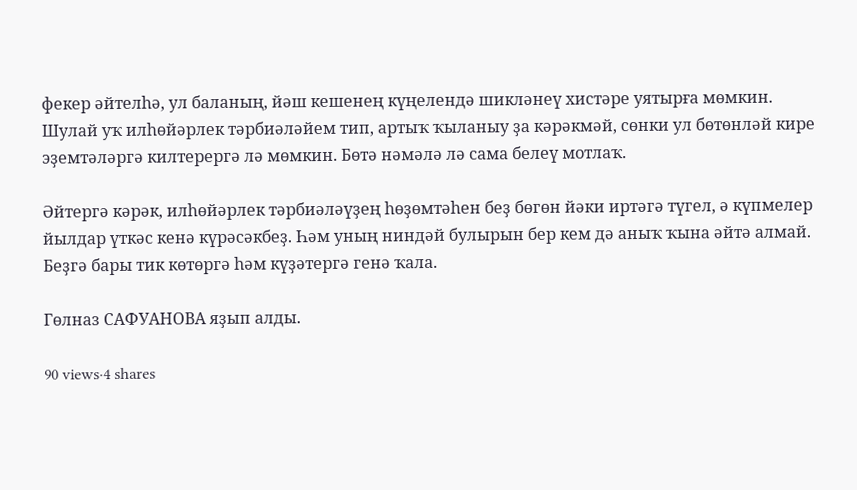фекер әйтелһә, ул баланың, йәш кешенең күңелендә шикләнеү хистәре уятырға мөмкин. Шулай уҡ илһөйәрлек тәрбиәләйем тип, артыҡ ҡыланыу ҙа кәрәкмәй, сөнки ул бөтөнләй кире эҙемтәләргә килтерергә лә мөмкин. Бөтә нәмәлә лә сама белеү мотлаҡ.

Әйтергә кәрәк, илһөйәрлек тәрбиәләүҙең һөҙөмтәһен беҙ бөгөн йәки иртәгә түгел, ә күпмелер йылдар үткәс кенә күрәсәкбеҙ. Һәм уның ниндәй булырын бер кем дә аныҡ ҡына әйтә алмай. Беҙгә бары тик көтөргә һәм күҙәтергә генә ҡала.

Гөлназ САФУАНОВА яҙып алды.

90 views·4 shares